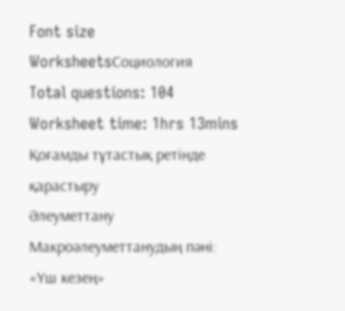Font size
WorksheetsСоциология
Total questions: 104
Worksheet time: 1hrs 13mins
Қоғамды тұтастық ретінде қарастыру
Әлеуметтану
Макроәлеуметтанудың пәнi:
«Үш кезең»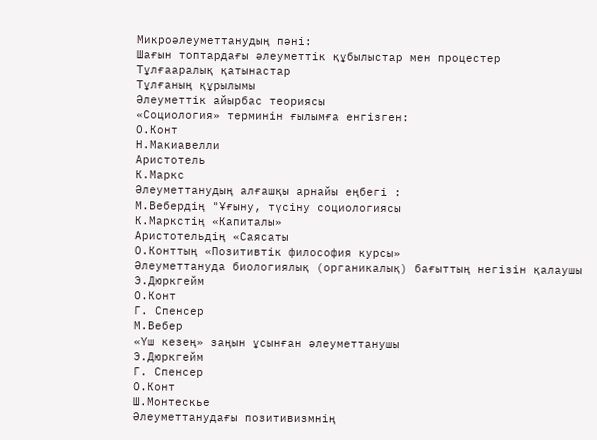Микроәлеуметтанудың пәнi:
Шағын топтардағы әлеуметтiк құбылыстар мен процестер
Тұлғааралық қатынастар
Тұлғаның құрылымы
Әлеуметтiк айырбас теориясы
«Социология» терминiн ғылымға енгізген:
О.Конт
Н.Макиавелли
Аристотель
К.Маркс
Әлеуметтанудың алғашқы арнайы еңбегi :
М.Вебердің "Ұғыну, түсіну социологиясы
К.Маркстiң «Капиталы»
Аристотельдiң «Саясаты
О.Конттың «Позитивтiк философия курсы»
Әлеуметтануда биологиялық (органикалық) бағыттың негiзiн қалаушы
Э.Дюркгейм
О.Конт
Г. Спенсер
М.Вебер
«Үш кезең» заңын ұсынған әлеуметтанушы
Э.Дюркгейм
Г. Спенсер
О.Конт
Ш.Монтескье
Әлеуметтанудағы позитивизмнің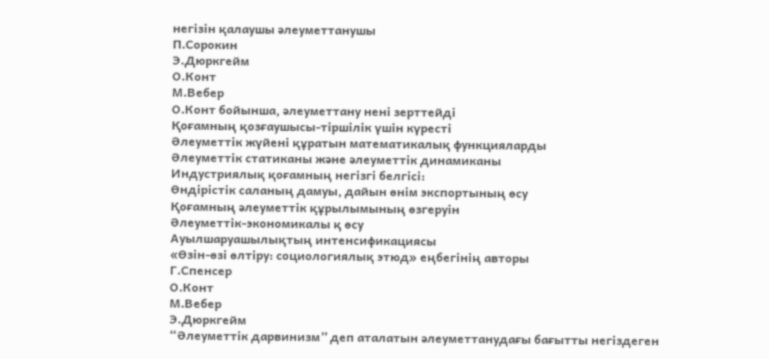негізін қалаушы әлеуметтанушы
П.Сорокин
Э.Дюркгейм
О.Конт
М.Вебер
О.Конт бойынша, әлеуметтану нені зерттейді
Қоғамның қозғаушысы-тiршiлiк үшiн күрестi
Әлеуметтiк жүйенi құратын математикалық функцияларды
Әлеуметтiк статиканы және әлеуметтiк динамиканы
Индустриялық қоғамның негізгі белгісі:
Өндірістік саланың дамуы, дайын өнім экспортының өсу
Қоғамның әлеуметтік құрылымының өзгеруін
Әлеуметтік-экономикалы қ өсу
Ауылшаруашылықтың интенсификациясы
«Өзін-өзі өлтіру: социологиялық этюд» еңбегінің авторы
Г.Спенсер
О.Конт
М.Вебер
Э.Дюркгейм
“Әлеуметтiк дарвинизм” деп аталатын әлеуметтанудағы бағытты негiздеген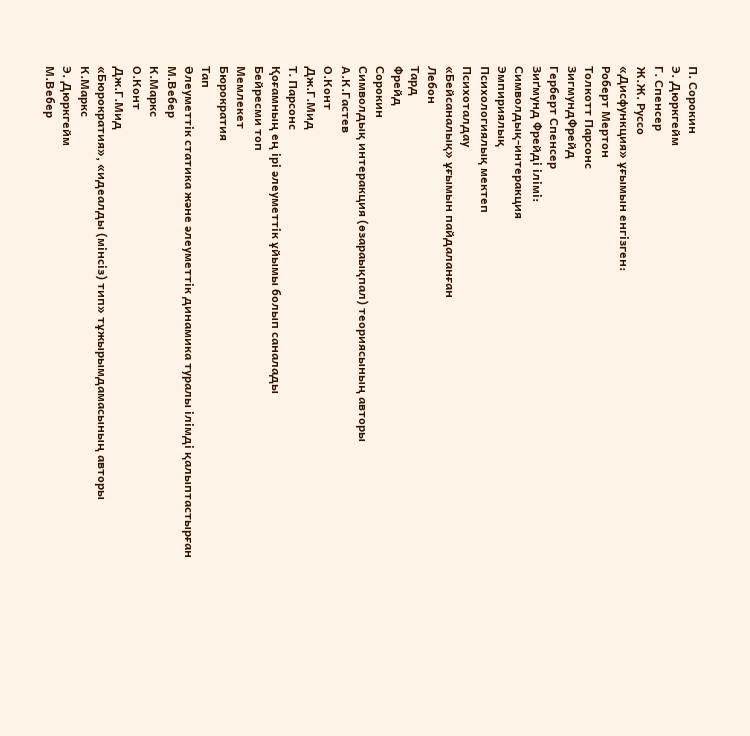П. Сорокин
Э. Дюркгейм
Г. Спенсер
Ж.Ж. Руссо
«Дисфункция» ұғымын енгізген:
Роберт Мертон
Толкотт Парсонс
ЗигмундФрейд
Герберт Спенсер
Зиґмунд Фрейді ілімі:
Символдық-интеракция
Эмпириялық
Психологиялық мектеп
Психоталдау
«Бейсаналық» ұғымын пайдаланған
Лебон
Тард
Фрейд
Сорокин
Символдық интеракция (өзараықпал) теориясының авторы
А.К.Гастев
О.Конт
Дж.Г.Мид
Т. Парсонс
Қоғамның ең iрi әлеуметтiк ұйымы болып саналады
Бейресми топ
Мемлекет
Бюрократия
Тап
Әлеуметтiк статика және әлеуметтiк динамика туралы iлiмдi қалыптастырған
М.Вебер
К.Маркс
О.Конт
Дж.Г.Мид
«Бюрократия», «идеалды (мінсіз) тип» тұжырымдамасының авторы
К.Маркс
Э. Дюркгейм
М.Вебер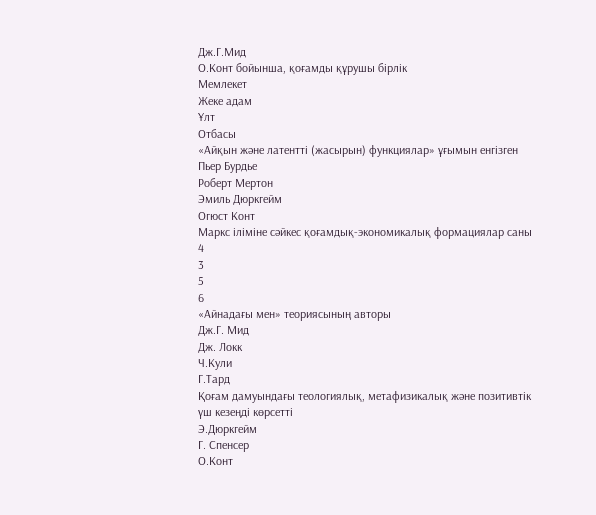Дж.Г.Мид
О.Конт бойынша, қоғамды құрушы бiрлiк
Мемлекет
Жеке адам
Ұлт
Отбасы
«Айқын және латентті (жасырын) функциялар» ұғымын енгізген
Пьер Бурдье
Роберт Мертон
Эмиль Дюркгейм
Огюст Конт
Маркс іліміне сәйкес қоғамдық-экономикалық формациялар саны
4
3
5
6
«Айнадағы мен» теориясының авторы
Дж.Г. Мид
Дж. Локк
Ч.Кули
Г.Тард
Қоғам дамуындағы теологиялық, метафизикалық және позитивтік үш кезеңді көрсетті
Э.Дюркгейм
Г. Спенсер
О.Конт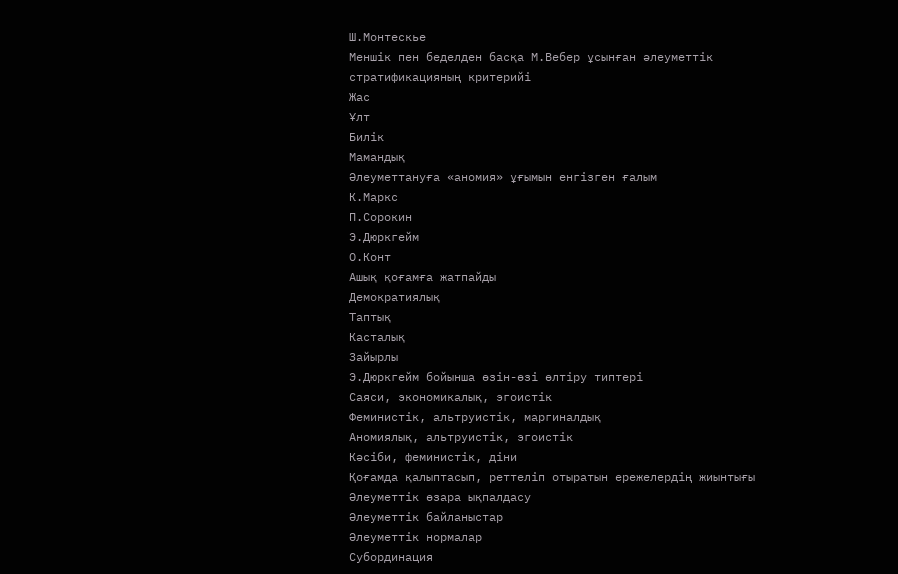Ш.Монтескье
Меншік пен беделден басқа М.Вебер ұсынған әлеуметтік стратификацияның критерийі
Жас
Ұлт
Билік
Мамандық
Әлеуметтануға «аномия» ұғымын енгізген ғалым
К.Маркс
П.Сорокин
Э.Дюркгейм
О.Конт
Ашық қоғамға жатпайды
Демократиялық
Таптық
Касталық
Зайырлы
Э.Дюркгейм бойынша өзін-өзі өлтіру типтері
Саяси, экономикалық, эгоистік
Феминистік, альтруистік, маргиналдық
Аномиялық, альтруистік, эгоистік
Кәсіби, феминистік, діни
Қоғамда қалыптасып, реттеліп отыратын ережелердің жиынтығы
Әлеуметтік өзара ықпалдасу
Әлеуметтік байланыстар
Әлеуметтік нормалар
Субординация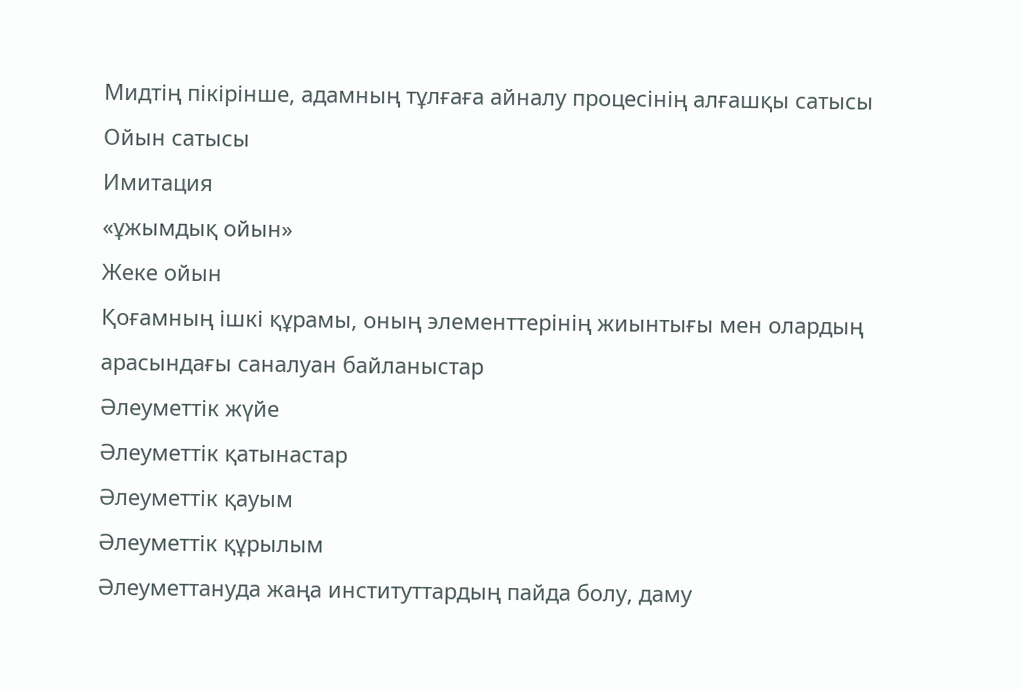Мидтің пікірінше, адамның тұлғаға айналу процесінің алғашқы сатысы
Ойын сатысы
Имитация
«ұжымдық ойын»
Жеке ойын
Қоғамның ішкі құрамы, оның элементтерінің жиынтығы мен олардың арасындағы саналуан байланыстар
Әлеуметтік жүйе
Әлеуметтік қатынастар
Әлеуметтік қауым
Әлеуметтік құрылым
Әлеуметтануда жаңа институттардың пайда болу, даму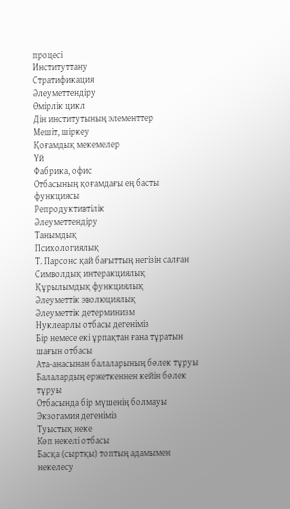процесі
Институттану
Стратификация
Әлеуметтендіру
Өмірлік цикл
Дін институтының элементтер
Мешіт, шіркеу
Қоғамдық мекемелер
Үй
Фабрика, офис
Отбасының қоғамдағы ең басты функциясы
Репродуктивтілік
Әлеуметтендіру
Танымдық
Психологиялық
Т. Парсонс қай бағыттың негізін салған
Символдық интеракциялық
Құрылымдық функциялық
Әлеуметтік эволюциялық
Әлеуметтік детерминизм
Нуклеарлы отбасы дегеніміз
Бір немесе екі ұрпақтан ғана тұратын шағын отбасы
Ата-анасынан балаларының бөлек тұруы
Балалардың ержеткеннен кейін бөлек тұруы
Отбасында бір мүшенің болмауы
Экзогамия дегеніміз
Туыстық неке
Көп некелі отбасы
Басқа (сыртқы) топтың адамымен некелесу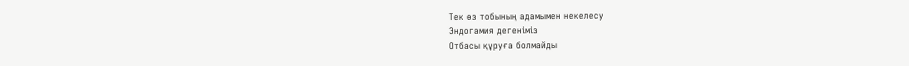Тек өз тобының адамымен некелесу
Эндогамия дегеніміз
Отбасы құруға болмайды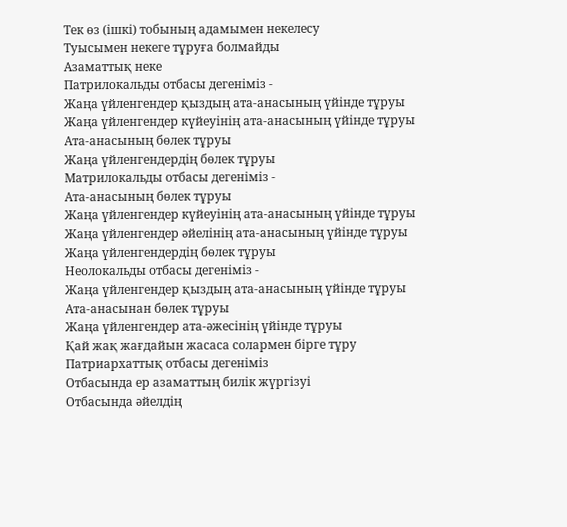Тек өз (ішкі) тобының адамымен некелесу
Туысымен некеге тұруға болмайды
Азаматтық неке
Патрилокальды отбасы дегеніміз -
Жаңа үйленгендер қыздың ата-анасының үйінде тұруы
Жаңа үйленгендер күйеуінің ата-анасының үйінде тұруы
Ата-анасының бөлек тұруы
Жаңа үйленгендердің бөлек тұруы
Матрилокальды отбасы дегеніміз -
Ата-анасының бөлек тұруы
Жаңа үйленгендер күйеуінің ата-анасының үйінде тұруы
Жаңа үйленгендер әйелінің ата-анасының үйінде тұруы
Жаңа үйленгендердің бөлек тұруы
Неолокальды отбасы дегеніміз -
Жаңа үйленгендер қыздың ата-анасының үйінде тұруы
Ата-анасынан бөлек тұруы
Жаңа үйленгендер ата-әжесінің үйінде тұруы
Қай жақ жағдайын жасаса солармен бірге тұру
Патриархаттық отбасы дегеніміз
Отбасында ер азаматтың билік жүргізуі
Отбасында әйелдің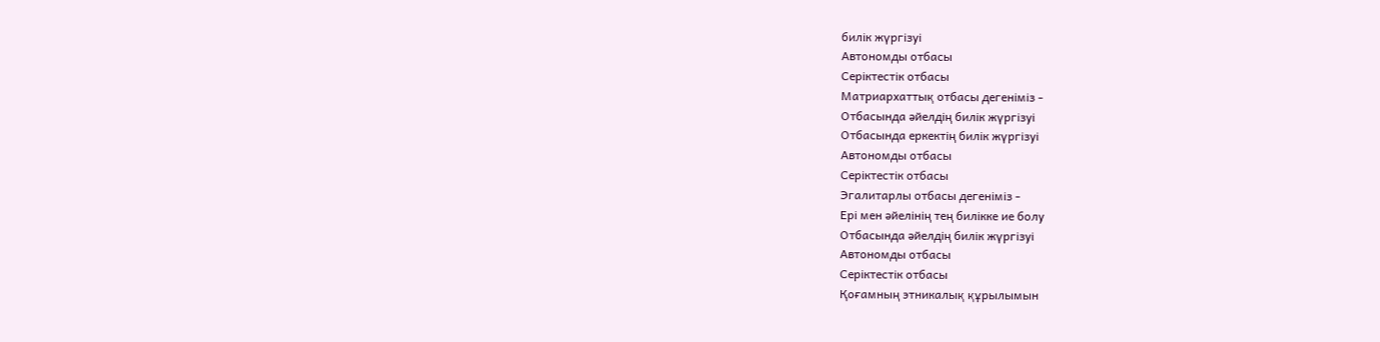билік жүргізуі
Автономды отбасы
Серіктестік отбасы
Матриархаттық отбасы дегеніміз -
Отбасында әйелдің билік жүргізуі
Отбасында еркектің билік жүргізуі
Автономды отбасы
Серіктестік отбасы
Эгалитарлы отбасы дегеніміз -
Ері мен әйелінің тең билікке ие болу
Отбасында әйелдің билік жүргізуі
Автономды отбасы
Серіктестік отбасы
Қоғамның этникалық құрылымын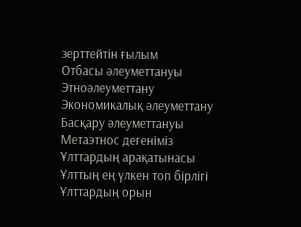зерттейтін ғылым
Отбасы әлеуметтануы
Этноәлеуметтану
Экономикалық әлеуметтану
Басқару әлеуметтануы
Метаэтнос дегеніміз
Ұлттардың арақатынасы
Ұлттың ең үлкен топ бірлігі
Ұлттардың орын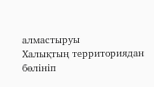алмастыруы
Халықтың территориядан бөлініп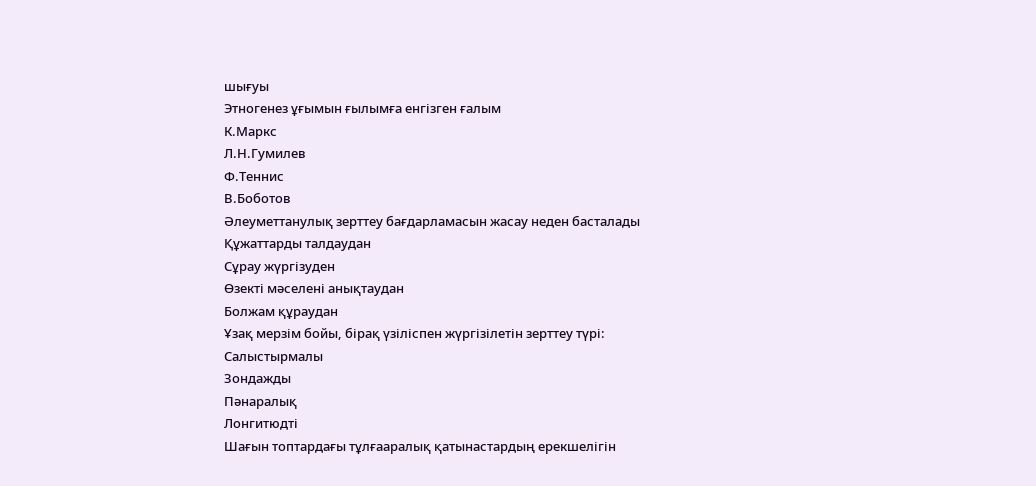шығуы
Этногенез ұғымын ғылымға енгізген ғалым
К.Маркс
Л.Н.Гумилев
Ф.Теннис
В.Боботов
Әлеуметтанулық зерттеу бағдарламасын жасау неден басталады
Құжаттарды талдаудан
Сұрау жүргізуден
Өзекті мәселені анықтаудан
Болжам құраудан
Ұзақ мерзім бойы, бірақ үзіліспен жүргізілетін зерттеу түрі:
Салыстырмалы
Зондажды
Пәнаралық
Лонгитюдті
Шағын топтардағы тұлғааралық қатынастардың ерекшелігін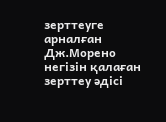зерттеуге арналған Дж.Морено негізін қалаған зерттеу әдісі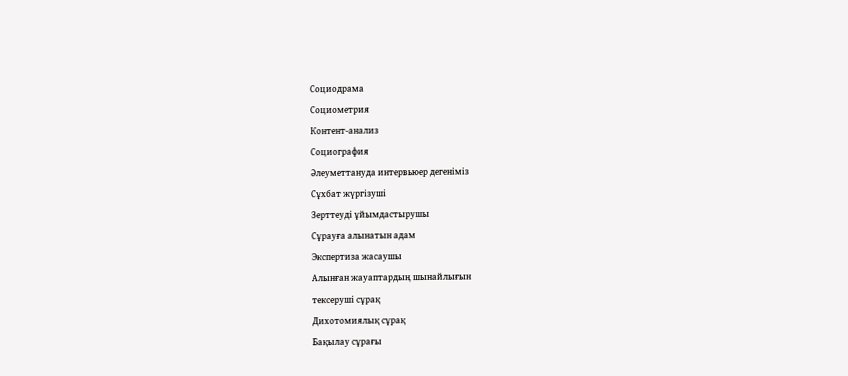Социодрама
Социометрия
Контент-анализ
Социография
Әлеуметтануда интервьюер дегеніміз
Сұхбат жүргізуші
Зерттеуді ұйымдастырушы
Сұрауға алынатын адам
Экспертиза жасаушы
Алынған жауаптардың шынайлығын
тексеруші сұрақ
Дихотомиялық сұрақ
Бақылау сұрағы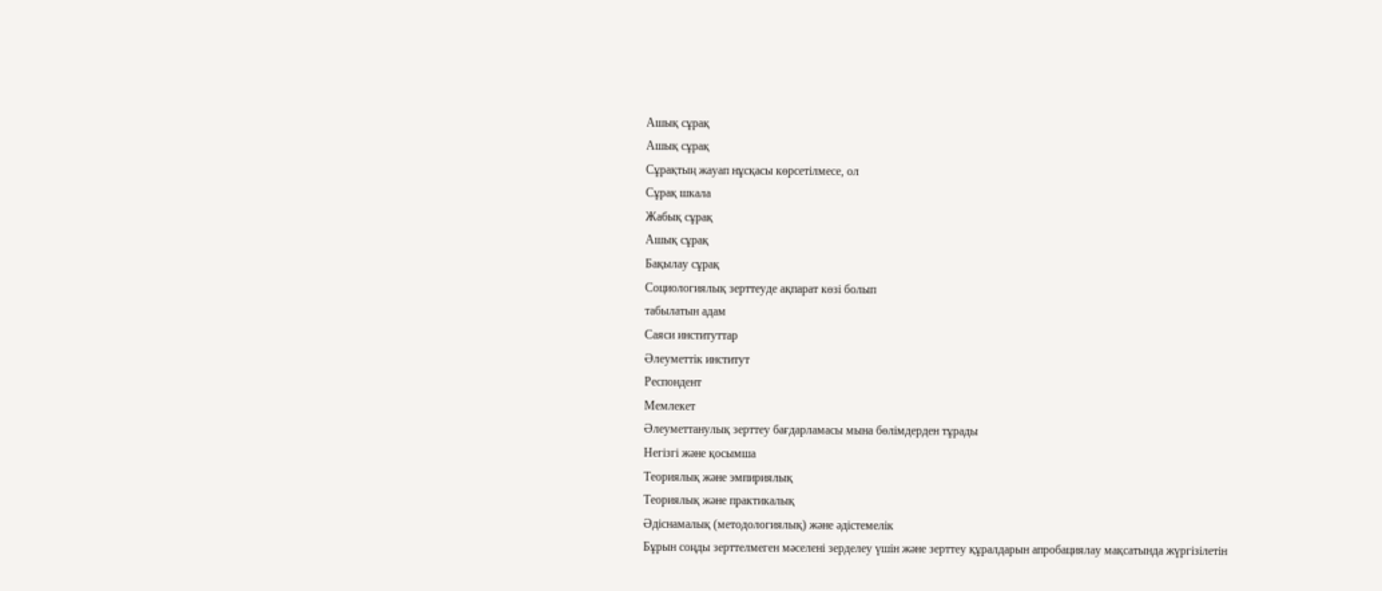Ашық сұрақ
Ашық сұрақ
Сұрақтың жауап нұсқасы көрсетілмесе, ол
Сұрақ шкала
Жабық сұрақ
Ашық сұрақ
Бақылау сұрақ
Социологиялық зерттеуде ақпарат көзі болып
табылатын адам
Саяси институттар
Әлеуметтік институт
Респондент
Мемлекет
Әлеуметтанулық зерттеу бағдарламасы мына бөлімдерден тұрады
Негізгі және қосымша
Теориялық және эмпириялық
Теориялық және практикалық
Әдіснамалық (методологиялық) және әдістемелік
Бұрын соңды зерттелмеген мәселені зерделеу үшін және зерттеу құралдарын апробациялау мақсатында жүргізілетін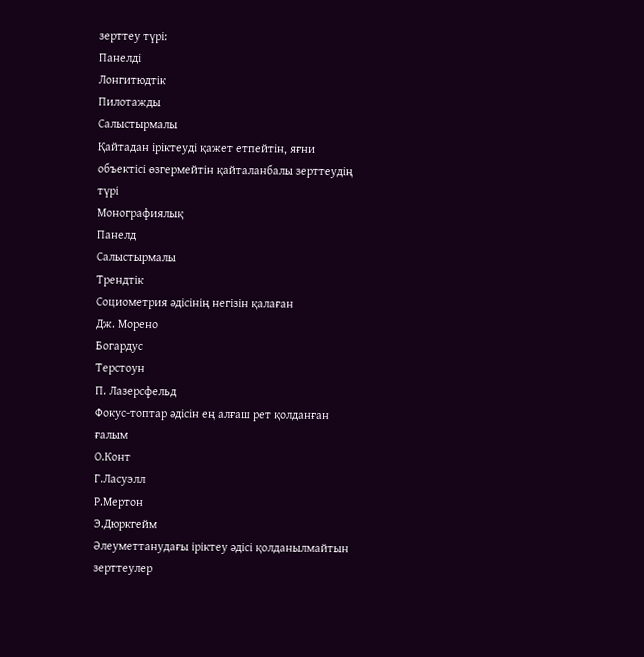зерттеу түрі:
Панелді
Лонгитюдтік
Пилотажды
Салыстырмалы
Қайтадан іріктеуді қажет етпейтін, яғни объектісі өзгермейтін қайталанбалы зерттеудің түрі
Монографиялық
Панелд
Салыстырмалы
Трендтік
Социометрия әдісінің негізін қалаған
Дж. Морено
Богардус
Терстоун
П. Лазерсфельд
Фокус-топтар әдісін ең алғаш рет қолданған ғалым
О.Конт
Г.Ласуэлл
Р.Мертон
Э.Дюркгейм
Әлеуметтанудағы іріктеу әдісі қолданылмайтын зерттеулер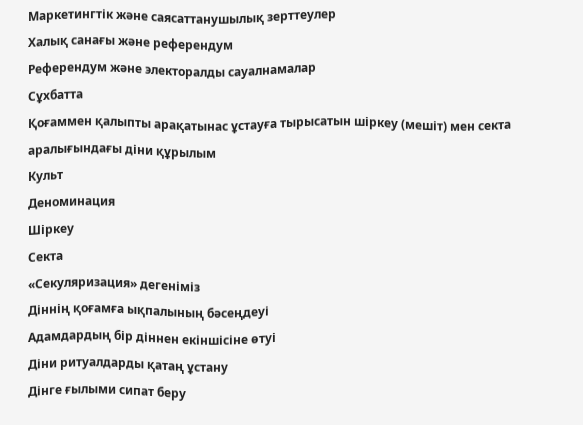Маркетингтік және саясаттанушылық зерттеулер
Халық санағы және референдум
Референдум және электоралды сауалнамалар
Сұхбатта
Қоғаммен қалыпты арақатынас ұстауға тырысатын шіркеу (мешіт) мен секта аралығындағы діни құрылым
Культ
Деноминация
Шіркеу
Секта
«Секуляризация» дегеніміз
Діннің қоғамға ықпалының бәсеңдеуі
Адамдардың бір діннен екіншісіне өтуі
Діни ритуалдарды қатаң ұстану
Дінге ғылыми сипат беру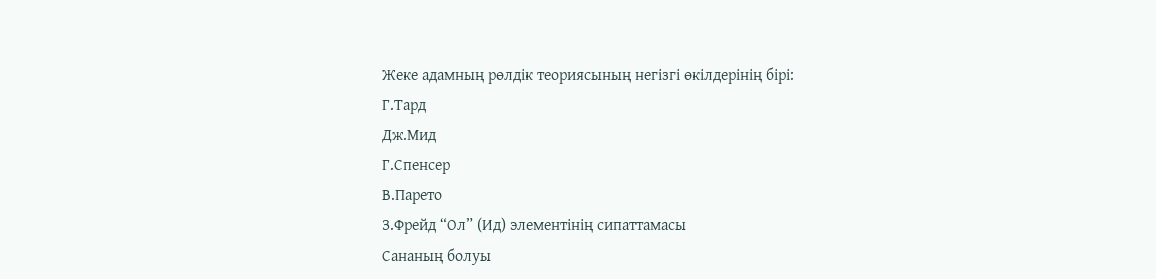Жеке адамның рөлдік теориясының негізгі өкілдерінің бірі:
Г.Тард
Дж.Мид
Г.Спенсер
В.Парето
З.Фрейд “Ол” (Ид) элементінің сипаттамасы
Сананың болуы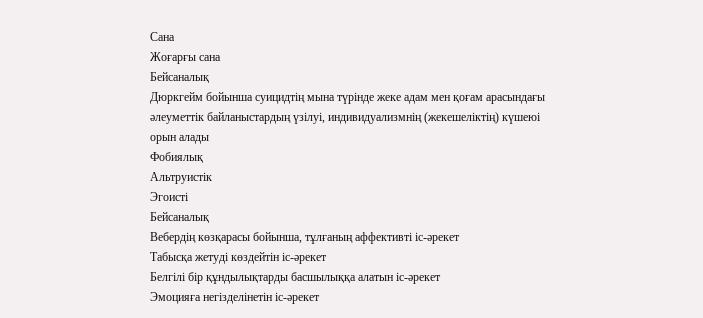Сана
Жоғарғы сана
Бейсаналық
Дюркгейм бойынша суицидтің мына түрінде жеке адам мен қоғам арасындағы әлеуметтік байланыстардың үзілуі, индивидуализмнің (жекешеліктің) күшеюі орын алады
Фобиялық
Альтруистік
Эгоисті
Бейсаналық
Вебердің көзқарасы бойынша, тұлғаның аффективті іс-әрекет
Табысқа жетуді көздейтін іс-әрекет
Белгілі бір құндылықтарды басшылыққа алатын іс-әрекет
Эмоцияға негізделінетін іс-әрекет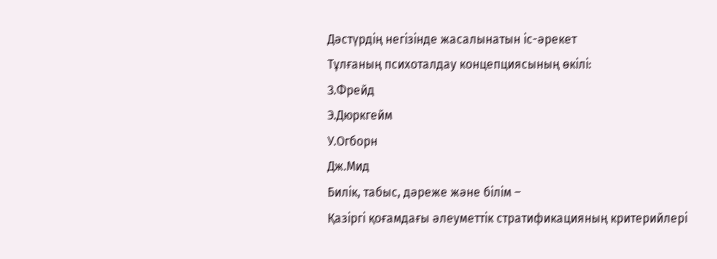Дәстүрдің негізінде жасалынатын іс-әрекет
Тұлғаның психоталдау концепциясының өкілі:
З.Фрейд
Э.Дюркгейм
У.Огборн
Дж.Мид
Билік, табыс, дәреже және білім –
Қазіргі қоғамдағы әлеуметтік стратификацияның критерийлері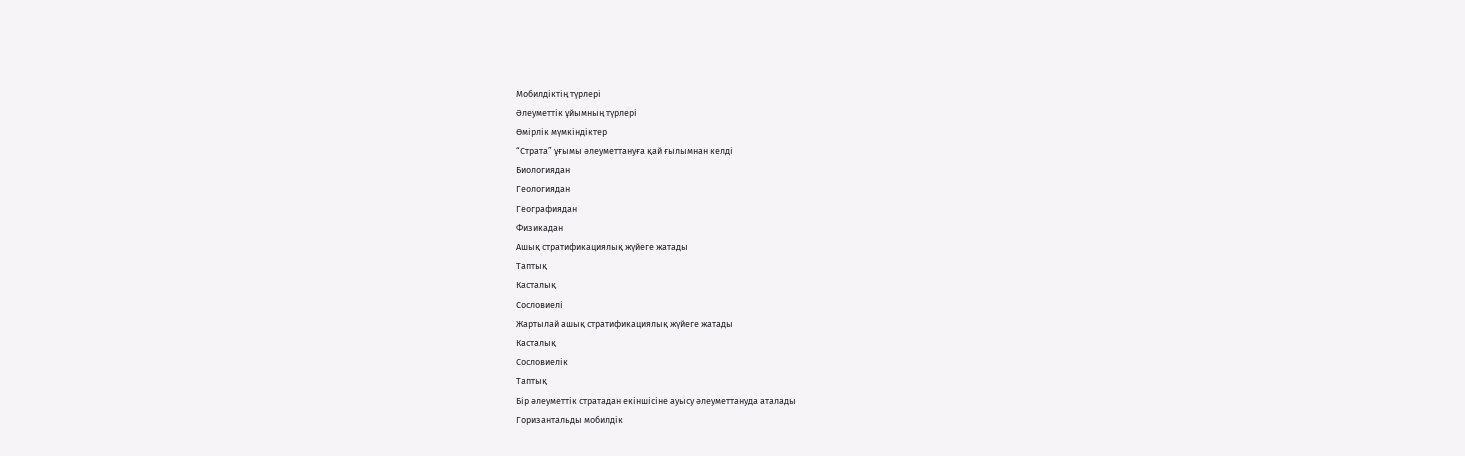Мобилдіктің түрлері
Әлеуметтік ұйымның түрлері
Өмірлік мүмкіндіктер
“Страта” ұғымы әлеуметтануға қай ғылымнан келді
Биологиядан
Геологиядан
Географиядан
Физикадан
Ашық стратификациялық жүйеге жатады
Таптық
Касталық
Сословиелі
Жартылай ашық стратификациялық жүйеге жатады
Касталық
Сословиелік
Таптық
Бір әлеуметтік стратадан екіншісіне ауысу әлеуметтануда аталады
Горизантальды мобилдік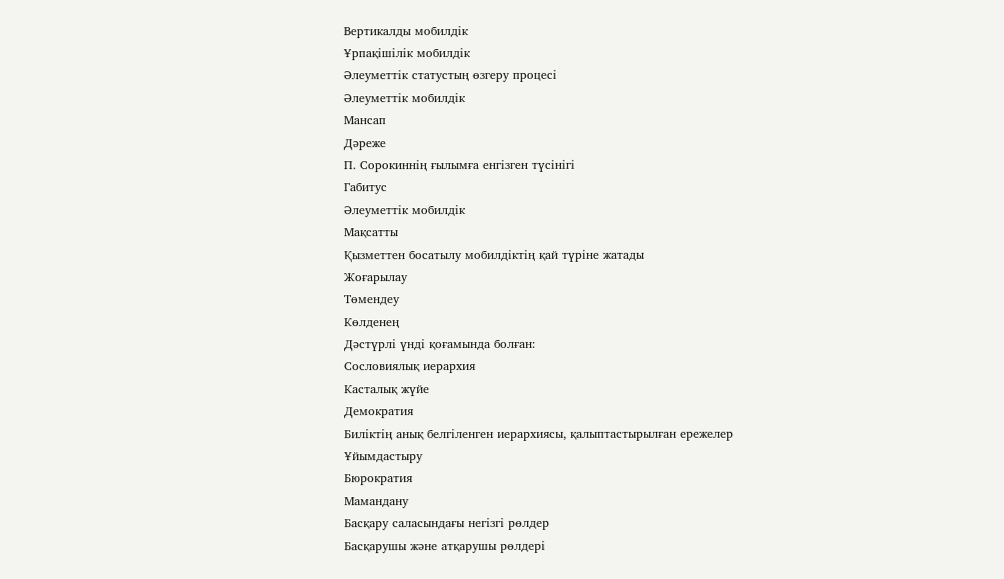Вертикалды мобилдік
Ұрпақішілік мобилдік
Әлеуметтік статустың өзгеру процесі
Әлеуметтік мобилдік
Мансап
Дәреже
П. Сорокиннің ғылымға енгізген түсінігі
Габитус
Әлеуметтік мобилдік
Мақсатты
Қызметтен босатылу мобилдіктің қай түріне жатады
Жоғарылау
Төмендеу
Көлденең
Дәстүрлі үнді қоғамында болған:
Сословиялық иерархия
Касталық жүйе
Демократия
Биліктің анық белгіленген иерархиясы, қалыптастырылған ережелер
Ұйымдастыру
Бюрократия
Мамандану
Басқару саласындағы негізгі рөлдер
Басқарушы және атқарушы рөлдері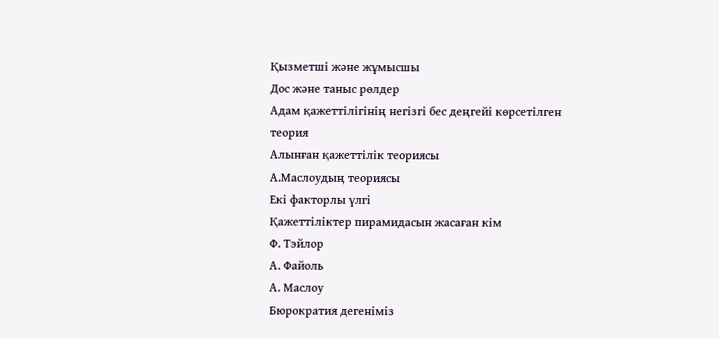Қызметші және жұмысшы
Дос және таныс рөлдер
Адам қажеттілігінің негізгі бес деңгейі көрсетілген теория
Алынған қажеттілік теориясы
А.Маслоудың теориясы
Екі факторлы үлгі
Қажеттіліктер пирамидасын жасаған кім
Ф. Тэйлор
А. Файоль
А. Маслоу
Бюрократия дегеніміз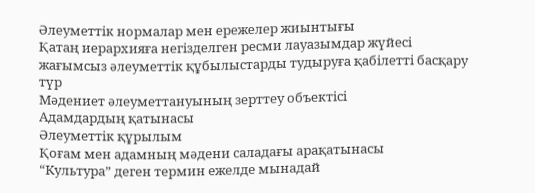Әлеуметтік нормалар мен ережелер жиынтығы
Қатаң иерархияға негізделген ресми лауазымдар жүйесі
жағымсыз әлеуметтік құбылыстарды тудыруға қабілетті басқару түр
Мәдениет әлеуметтануының зерттеу объектiсi
Адамдардың қатынасы
Әлеуметтiк құрылым
Қоғам мен адамның мәдени саладағы арақатынасы
“Культура” деген термин ежелде мынадай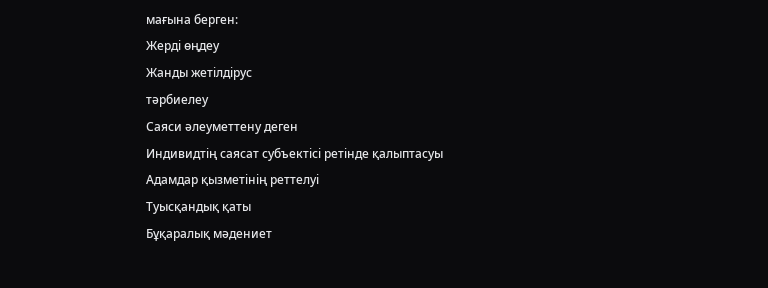мағына берген:
Жердi өңдеу
Жанды жетiлдiрус
тәрбиелеу
Саяси әлеуметтену деген
Индивидтiң саясат субъектiсi ретiнде қалыптасуы
Адамдар қызметiнiң реттелуi
Туысқандық қаты
Бұқаралық мәдениет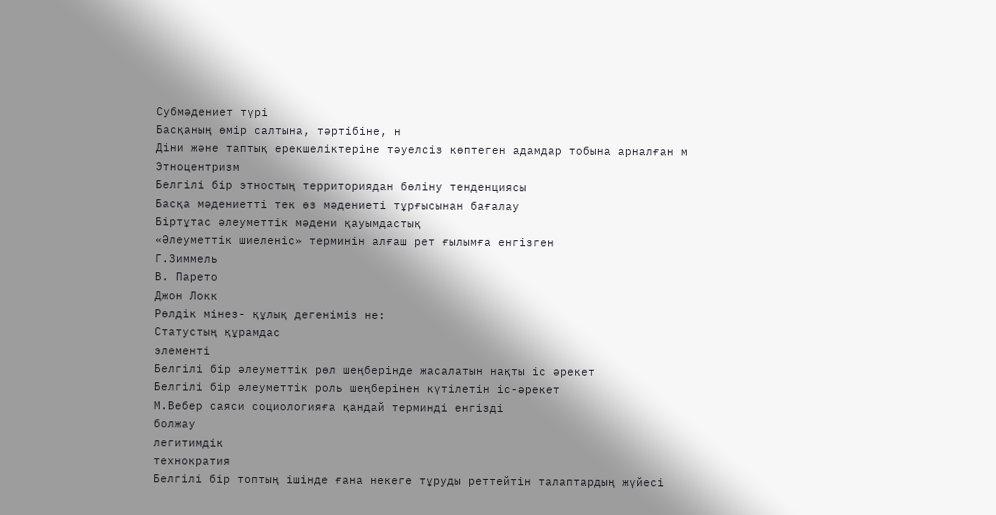Субмәдениет түрі
Басқаның өмiр салтына, тәртiбiне, н
Діни және таптық ерекшеліктеріне тәуелсіз көптеген адамдар тобына арналған м
Этноцентризм
Белгілі бір этностың территориядан бөліну тенденциясы
Басқа мәдениетті тек өз мәдениеті тұрғысынан бағалау
Бiртұтас әлеуметтiк мәдени қауымдастық
«Әлеуметтік шиеленіс» терминін алғаш рет ғылымға енгізген
Г.Зиммель
В. Парето
Джон Локк
Рөлдік мінез- құлық дегеніміз не:
Статустың құрамдас
элементі
Белгілі бір әлеуметтік рөл шеңберінде жасалатын нақты іс әрекет
Белгілі бір әлеуметтік роль шеңберінен күтілетін іс-әрекет
М.Вебер саяси социологияға қандай терминді енгізді
болжау
легитимдік
технократия
Белгілі бір топтың ішінде ғана некеге тұруды реттейтін талаптардың жүйесі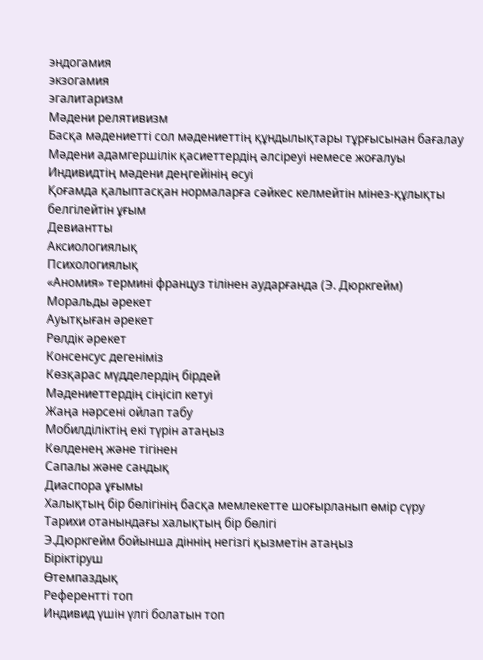эндогамия
экзогамия
эгалитаризм
Мәдени релятивизм
Басқа мәдениетті сол мәдениеттің құндылықтары тұрғысынан бағалау
Мәдени адамгершілік қасиеттердің әлсіреуі немесе жоғалуы
Индивидтің мәдени деңгейінің өсуі
Қоғамда қалыптасқан нормаларға сәйкес келмейтін мінез-құлықты белгілейтін ұғым
Девиантты
Аксиологиялық
Психологиялық
«Аномия» термині француз тілінен аударғанда (Э. Дюркгейм)
Моральды әрекет
Ауытқыған әрекет
Рөлдік әрекет
Консенсус дегеніміз
Көзқарас мүдделердің бірдей
Мәдениеттердің сіңісіп кетуі
Жаңа нәрсені ойлап табу
Мобилділіктің екі түрін атаңыз
Көлденең және тігінен
Сапалы және сандық
Диаспора ұғымы
Халықтың бір бөлігінің басқа мемлекетте шоғырланып өмір сүру
Тарихи отанындағы халықтың бір бөлігі
Э.Дюркгейм бойынша діннің негізгі қызметін атаңыз
Біріктіруш
Өтемпаздық
Референтті топ
Индивид үшін үлгі болатын топ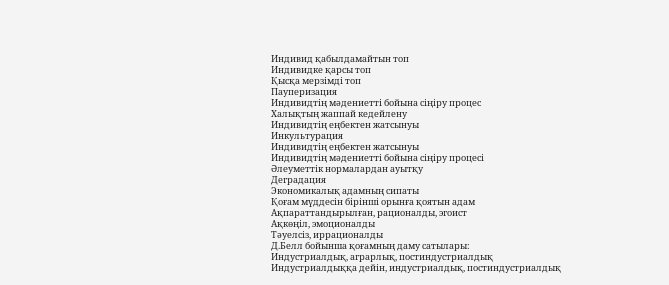Индивид қабылдамайтын топ
Индивидке қарсы топ
Қысқа мерзімді топ
Пауперизация
Индивидтің мәдениетті бойына сіңіру процес
Халықтың жаппай кедейлену
Индивидтің еңбектен жатсынуы
Инкультурация
Индивидтің еңбектен жатсынуы
Индивидтің мәдениетті бойына сіңіру процесі
Әлеуметтік нормалардан ауытқу
Деградация
Экономикалық адамның сипаты
Қоғам мүддесін бірінші орынға қоятын адам
Ақпараттандырылған, рационалды, эгоист
Ақкөңіл, эмоционалды
Тәуелсіз, иррационалды
Д.Белл бойынша қоғамның даму сатылары:
Индустриалдық, аграрлық, постиндустриалдық
Индустриалдыққа дейін, индустриалдық, постиндустриалдық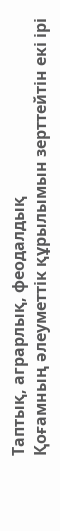Таптық, аграрлық, феодалдық
Қоғамның әлеуметтік құрылымын зерттейтін екі ірі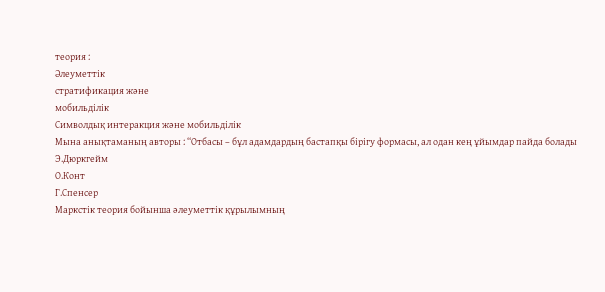теория :
Әлеуметтік
стратификация және
мобильділік
Символдық интеракция және мобильділік
Мына анықтаманың авторы : “Отбасы – бұл адамдардың бастапқы бірігу формасы, ал одан кең ұйымдар пайда болады
Э.Дюркгейм
О.Конт
Г.Спенсер
Маркстiк теория бойынша әлеуметтiк құрылымның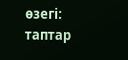өзегi:
таптар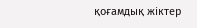қоғамдық жiктер